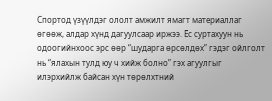Спортод үзүүлдэг ололт амжилт ямагт материаллаг өгөөж, алдар хүнд дагуулсаар иржээ. Ёс суртахуун нь одоогийнхоос эрс өөр “шударга өрсөлдөх” гэдэг ойлголт нь “ялахын тулд юу ч хийж болно” гэх агуулгыг илэрхийлж байсан хүн төрөлхтний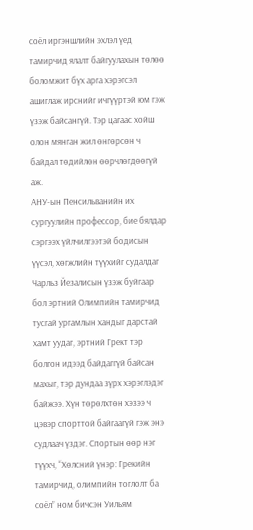соёл иргэншлийн эхлэл үед тамирчид ялалт байгуулахын төлөө боломжит бүх арга хэрэгсэл ашиглаж ирснийг ичгүүртэй юм гэж үзэж байсангүй. Тэр цагаас хойш олон мянган жил өнгөрсөн ч байдал төдийлөн өөрчлөгдөөгүй аж.
АНУ-ын Пенсильванийн их сургуулийн профессор, бие бялдар сэргээх үйлчилгээтэй бодисын үүсэл, хөгжлийн түүхийг судалдаг Чарльз Йезалисын үзэж буйгаар бол эртний Олимпийн тамирчид тусгай ургамлын хандыг дарстай хамт уудаг, эртний Грект тэр болгон идээд байдаггүй байсан махыг, тэр дундаа зүрх хэрэглэдэг байжээ. Хүн төрөлхтөн хэзээ ч цэвэр спорттой байгаагүй гэж энэ судлаач үздэг. Спортын өөр нэг түүхч, “Хөлсний үнэр: Грекийн тамирчид, олимпийн тоглолт ба соёл” ном бичсэн Уильям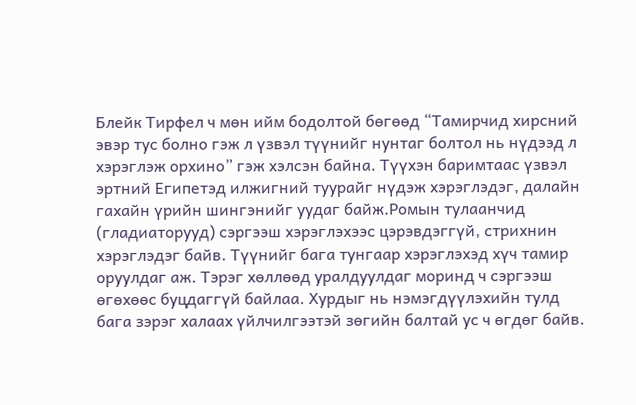Блейк Тирфел ч мөн ийм бодолтой бөгөөд “Тамирчид хирсний эвэр тус болно гэж л үзвэл түүнийг нунтаг болтол нь нүдээд л хэрэглэж орхино” гэж хэлсэн байна. Түүхэн баримтаас үзвэл эртний Египетэд илжигний туурайг нүдэж хэрэглэдэг, далайн гахайн үрийн шингэнийг уудаг байж.Ромын тулаанчид (гладиаторууд) сэргээш хэрэглэхээс цэрэвдэггүй, стрихнин хэрэглэдэг байв. Түүнийг бага тунгаар хэрэглэхэд хүч тамир оруулдаг аж. Тэрэг хөллөөд уралдуулдаг моринд ч сэргээш өгөхөөс буцдаггүй байлаа. Хурдыг нь нэмэгдүүлэхийн тулд бага зэрэг халаах үйлчилгээтэй зөгийн балтай ус ч өгдөг байв.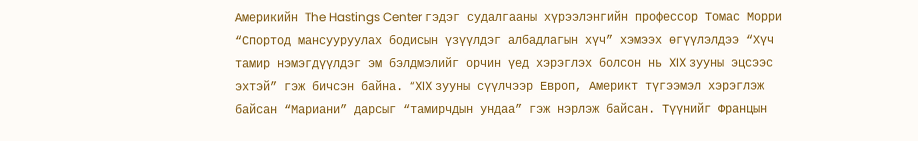Америкийн The Hastings Center гэдэг судалгааны хүрээлэнгийн профессор Томас Морри “Спортод мансууруулах бодисын үзүүлдэг албадлагын хүч” хэмээх өгүүлэлдээ “Хүч тамир нэмэгдүүлдэг эм бэлдмэлийг орчин үед хэрэглэх болсон нь XIX зууны эцсээс эхтэй” гэж бичсэн байна. “XIX зууны сүүлчээр Европ, Америкт түгээмэл хэрэглэж байсан “Мариани” дарсыг “тамирчдын ундаа” гэж нэрлэж байсан. Түүнийг Францын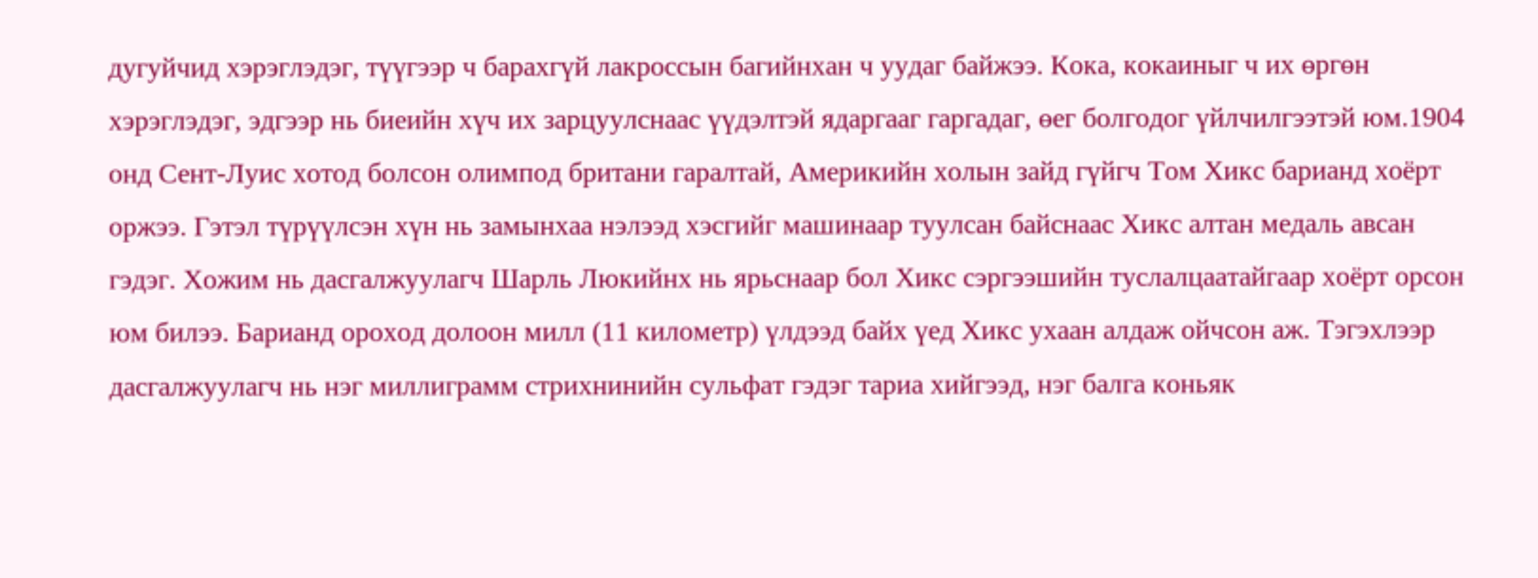дугуйчид хэрэглэдэг, түүгээр ч барахгүй лакроссын багийнхан ч уудаг байжээ. Кока, кокаиныг ч их өргөн хэрэглэдэг, эдгээр нь биеийн хүч их зарцуулснаас үүдэлтэй ядаргааг гаргадаг, өег болгодог үйлчилгээтэй юм.1904 онд Сент-Луис хотод болсон олимпод британи гаралтай, Америкийн холын зайд гүйгч Том Хикс барианд хоёрт оржээ. Гэтэл түрүүлсэн хүн нь замынхаа нэлээд хэсгийг машинаар туулсан байснаас Хикс алтан медаль авсан гэдэг. Хожим нь дасгалжуулагч Шарль Люкийнх нь ярьснаар бол Хикс сэргээшийн туслалцаатайгаар хоёрт орсон юм билээ. Барианд ороход долоон милл (11 километр) үлдээд байх үед Хикс ухаан алдаж ойчсон аж. Тэгэхлээр дасгалжуулагч нь нэг миллиграмм стрихнинийн сульфат гэдэг тариа хийгээд, нэг балга коньяк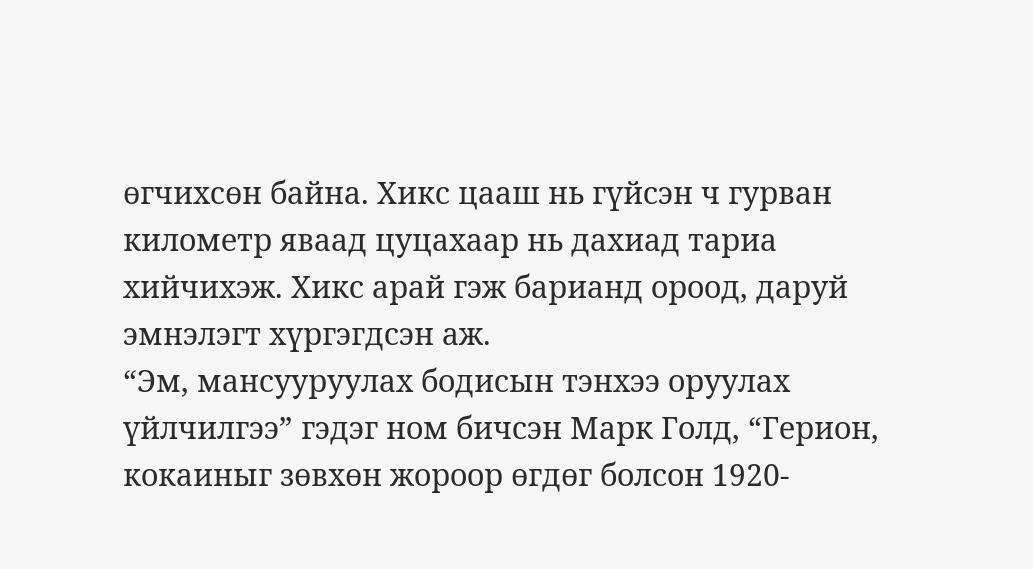өгчихсөн байна. Хикс цааш нь гүйсэн ч гурван километр яваад цуцахаар нь дахиад тариа хийчихэж. Хикс арай гэж барианд ороод, даруй эмнэлэгт хүргэгдсэн аж.
“Эм, мансууруулах бодисын тэнхээ оруулах үйлчилгээ” гэдэг ном бичсэн Марк Голд, “Герион, кокаиныг зөвхөн жороор өгдөг болсон 1920-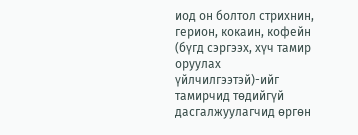иод он болтол стрихнин, герион, кокаин, кофейн (бүгд сэргээх, хүч тамир оруулах үйлчилгээтэй)-ийг тамирчид төдийгүй дасгалжуулагчид өргөн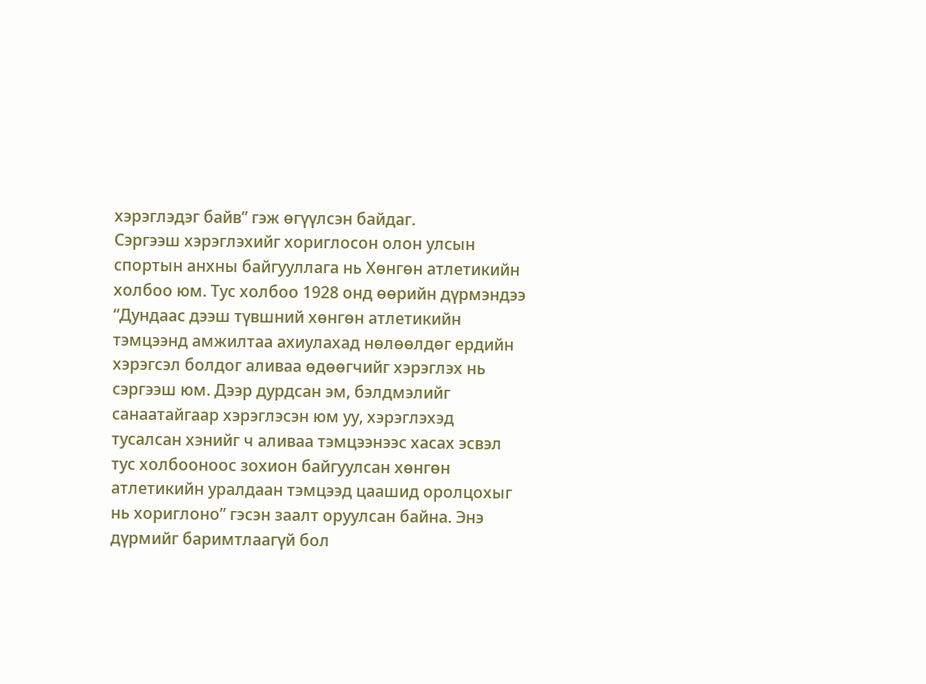хэрэглэдэг байв” гэж өгүүлсэн байдаг.
Сэргээш хэрэглэхийг хориглосон олон улсын спортын анхны байгууллага нь Хөнгөн атлетикийн холбоо юм. Тус холбоо 1928 онд өөрийн дүрмэндээ “Дундаас дээш түвшний хөнгөн атлетикийн тэмцээнд амжилтаа ахиулахад нөлөөлдөг ердийн хэрэгсэл болдог аливаа өдөөгчийг хэрэглэх нь сэргээш юм. Дээр дурдсан эм, бэлдмэлийг санаатайгаар хэрэглэсэн юм уу, хэрэглэхэд тусалсан хэнийг ч аливаа тэмцээнээс хасах эсвэл тус холбооноос зохион байгуулсан хөнгөн атлетикийн уралдаан тэмцээд цаашид оролцохыг нь хориглоно” гэсэн заалт оруулсан байна. Энэ дүрмийг баримтлаагүй бол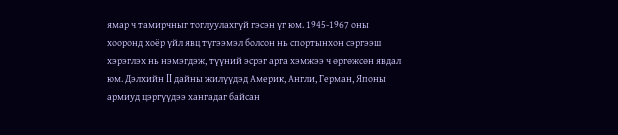ямар ч тамирчныг тоглуулахгүй гэсэн үг юм. 1945-1967 оны хооронд хоёр үйл явц түгээмэл болсон нь спортынхон сэргээш хэрэглэх нь нэмэгдэж, түүний эсрэг арга хэмжээ ч өргөжсөн явдал юм. Дэлхийн II дайны жилүүдэд Америк, Англи, Герман, Японы армиуд цэргүүдээ хангадаг байсан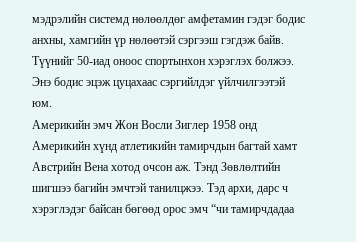мэдрэлийн системд нөлөөлдөг амфетамин гэдэг бодис анхны, хамгийн үр нөлөөтэй сэргээш гэгдэж байв. Түүнийг 50-иад оноос спортынхон хэрэглэх болжээ. Энэ бодис эцэж цуцахаас сэргийлдэг үйлчилгээтэй юм.
Америкийн эмч Жон Восли Зиглер 1958 онд Америкийн хүнд атлетикийн тамирчдын багтай хамт Австрийн Вена хотод очсон аж. Тэнд Зөвлөлтийн шигшээ багийн эмчтэй танилцжээ. Тэд архи, дарс ч хэрэглэдэг байсан бөгөөд орос эмч “чи тамирчдадаа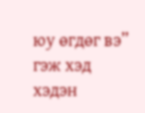юу өгдөг вэ” гэж хэд хэдэн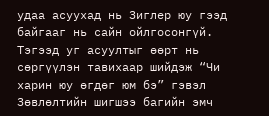удаа асуухад нь Зиглер юу гээд байгааг нь сайн ойлгосонгүй. Тэгээд уг асуултыг өөрт нь сөргүүлэн тавихаар шийдэж “Чи харин юу өгдөг юм бэ” гэвэл Зөвлөлтийн шигшээ багийн эмч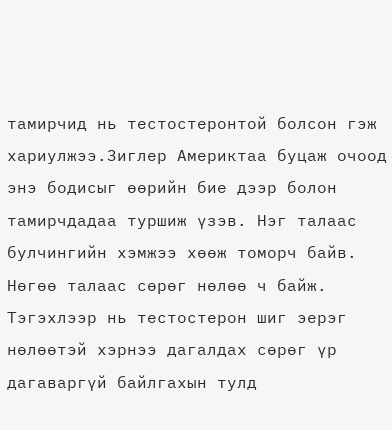тамирчид нь тестостеронтой болсон гэж хариулжээ.Зиглер Америктаа буцаж очоод энэ бодисыг өөрийн бие дээр болон тамирчдадаа туршиж үзэв. Нэг талаас булчингийн хэмжээ хөөж томорч байв. Нөгөө талаас сөрөг нөлөө ч байж. Тэгэхлээр нь тестостерон шиг эерэг нөлөөтэй хэрнээ дагалдах сөрөг үр дагаваргүй байлгахын тулд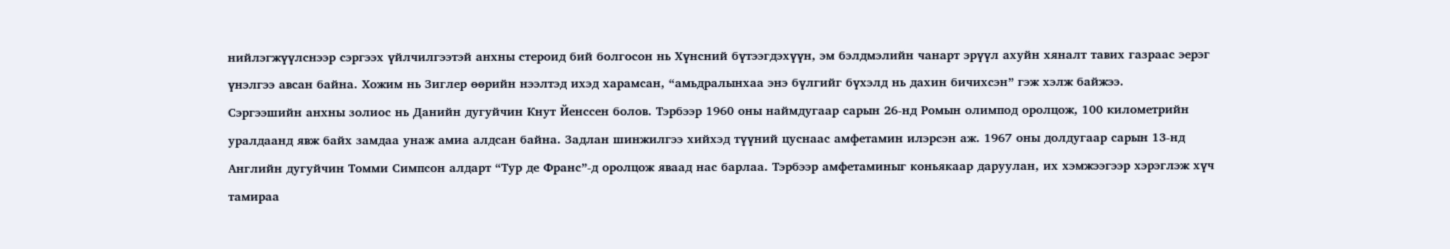нийлэгжүүлснээр сэргээх үйлчилгээтэй анхны стероид бий болгосон нь Хүнсний бүтээгдэхүүн, эм бэлдмэлийн чанарт эрүүл ахуйн хяналт тавих газраас эерэг үнэлгээ авсан байна. Хожим нь Зиглер өөрийн нээлтэд ихэд харамсан, “амьдралынхаа энэ бүлгийг бүхэлд нь дахин бичихсэн” гэж хэлж байжээ.
Сэргээшийн анхны золиос нь Данийн дугуйчин Кнут Йенссен болов. Тэрбээр 1960 оны наймдугаар сарын 26-нд Ромын олимпод оролцож, 100 километрийн уралдаанд явж байх замдаа унаж амиа алдсан байна. Задлан шинжилгээ хийхэд түүний цуснаас амфетамин илэрсэн аж. 1967 оны долдугаар сарын 13-нд Английн дугуйчин Томми Симпсон алдарт “Тур де Франс”-д оролцож яваад нас барлаа. Тэрбээр амфетаминыг коньякаар даруулан, их хэмжээгээр хэрэглэж хүч тамираа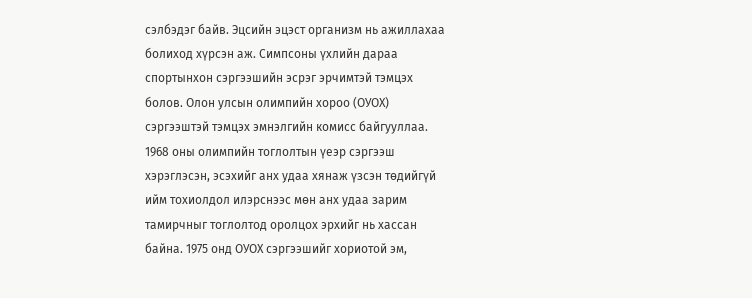сэлбэдэг байв. Эцсийн эцэст организм нь ажиллахаа болиход хүрсэн аж. Симпсоны үхлийн дараа спортынхон сэргээшийн эсрэг эрчимтэй тэмцэх болов. Олон улсын олимпийн хороо (ОУОХ) сэргээштэй тэмцэх эмнэлгийн комисс байгууллаа.
1968 оны олимпийн тоглолтын үеэр сэргээш хэрэглэсэн, эсэхийг анх удаа хянаж үзсэн төдийгүй ийм тохиолдол илэрснээс мөн анх удаа зарим тамирчныг тоглолтод оролцох эрхийг нь хассан байна. 1975 онд ОУОХ сэргээшийг хориотой эм,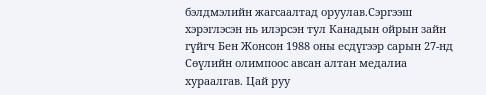бэлдмэлийн жагсаалтад оруулав.Сэргээш хэрэглэсэн нь илэрсэн тул Канадын ойрын зайн гүйгч Бен Жонсон 1988 оны есдүгээр сарын 27-нд Сөүлийн олимпоос авсан алтан медалиа хураалгав. Цай руу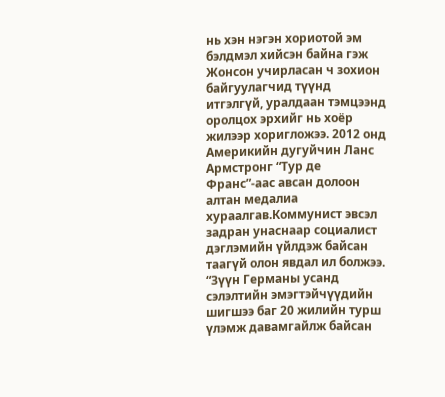нь хэн нэгэн хориотой эм бэлдмэл хийсэн байна гэж Жонсон учирласан ч зохион байгуулагчид түүнд итгэлгүй, уралдаан тэмцээнд оролцох эрхийг нь хоёр жилээр хоригложээ. 2012 онд Америкийн дугуйчин Ланс Армстронг “Тур де Франс”-аас авсан долоон алтан медалиа хураалгав.Коммунист эвсэл задран унаснаар социалист дэглэмийн үйлдэж байсан таагүй олон явдал ил болжээ. “Зүүн Германы усанд сэлэлтийн эмэгтэйчүүдийн шигшээ баг 20 жилийн турш үлэмж давамгайлж байсан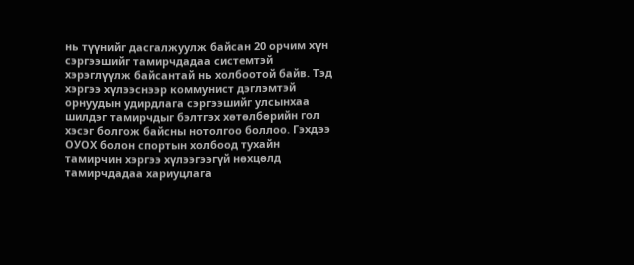нь түүнийг дасгалжуулж байсан 20 орчим хүн сэргээшийг тамирчдадаа системтэй хэрэглүүлж байсантай нь холбоотой байв. Тэд хэргээ хүлээснээр коммунист дэглэмтэй орнуудын удирдлага сэргээшийг улсынхаа шилдэг тамирчдыг бэлтгэх хөтөлбөрийн гол хэсэг болгож байсны нотолгоо боллоо. Гэхдээ ОУОХ болон спортын холбоод тухайн тамирчин хэргээ хүлээгээгүй нөхцөлд тамирчдадаа хариуцлага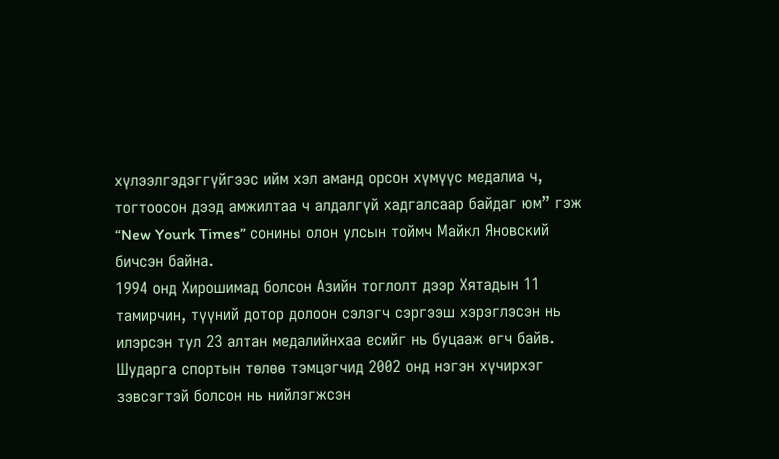хүлээлгэдэггүйгээс ийм хэл аманд орсон хүмүүс медалиа ч, тогтоосон дээд амжилтаа ч алдалгүй хадгалсаар байдаг юм” гэж “New Yourk Times” сонины олон улсын тоймч Майкл Яновский бичсэн байна.
1994 онд Хирошимад болсон Азийн тоглолт дээр Хятадын 11 тамирчин, түүний дотор долоон сэлэгч сэргээш хэрэглэсэн нь илэрсэн тул 23 алтан медалийнхаа есийг нь буцааж өгч байв. Шударга спортын төлөө тэмцэгчид 2002 онд нэгэн хүчирхэг зэвсэгтэй болсон нь нийлэгжсэн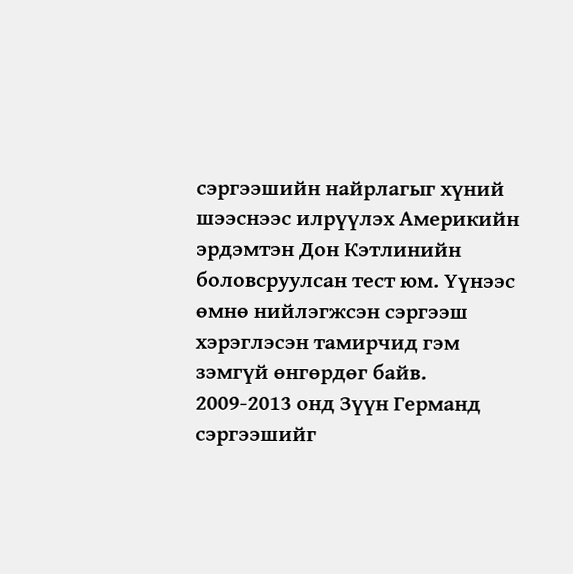сэргээшийн найрлагыг хүний шээснээс илрүүлэх Америкийн эрдэмтэн Дон Кэтлинийн боловсруулсан тест юм. Үүнээс өмнө нийлэгжсэн сэргээш хэрэглэсэн тамирчид гэм зэмгүй өнгөрдөг байв. 2009-2013 онд Зүүн Германд сэргээшийг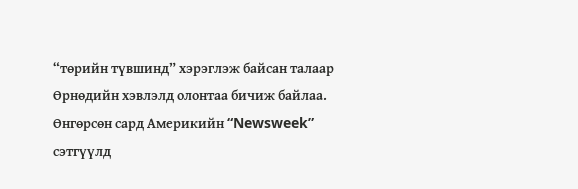“төрийн түвшинд” хэрэглэж байсан талаар Өрнөдийн хэвлэлд олонтаа бичиж байлаа. Өнгөрсөн сард Америкийн “Newsweek” сэтгүүлд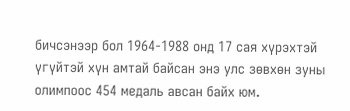бичсэнээр бол 1964-1988 онд 17 сая хүрэхтэй үгүйтэй хүн амтай байсан энэ улс зөвхөн зуны олимпоос 454 медаль авсан байх юм.